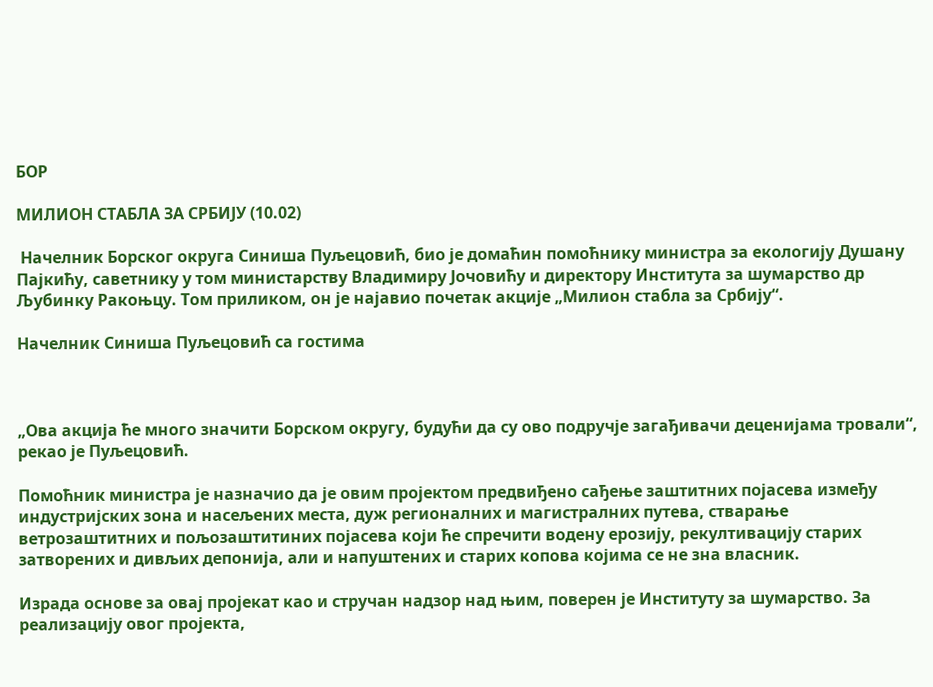БОР

МИЛИОН СТАБЛА ЗА СРБИЈУ (10.02)

 Начелник Борског округа Синиша Пуљецовић, био је домаћин помоћнику министра за екологију Душану Пајкићу, саветнику у том министарству Владимиру Јочовићу и директору Института за шумарство др Љубинку Ракоњцу. Том приликом, он је најавио почетак акције „Милион стабла за Србију“.

Начелник Синиша Пуљецовић са гостима



„Ова акција ће много значити Борском округу, будући да су ово подручје загађивачи деценијама тровали“, рекао је Пуљецовић.

Помоћник министра је назначио да је овим пројектом предвиђено сађење заштитних појасева између индустријских зона и насељених места, дуж регионалних и магистралних путева, стварање ветрозаштитних и пољозаштитиних појасева који ће спречити водену ерозију, рекултивацију старих затворених и дивљих депонија, али и напуштених и старих копова којима се не зна власник.

Израда основе за овај пројекат као и стручан надзор над њим, поверен је Институту за шумарство. За реализацију овог пројекта,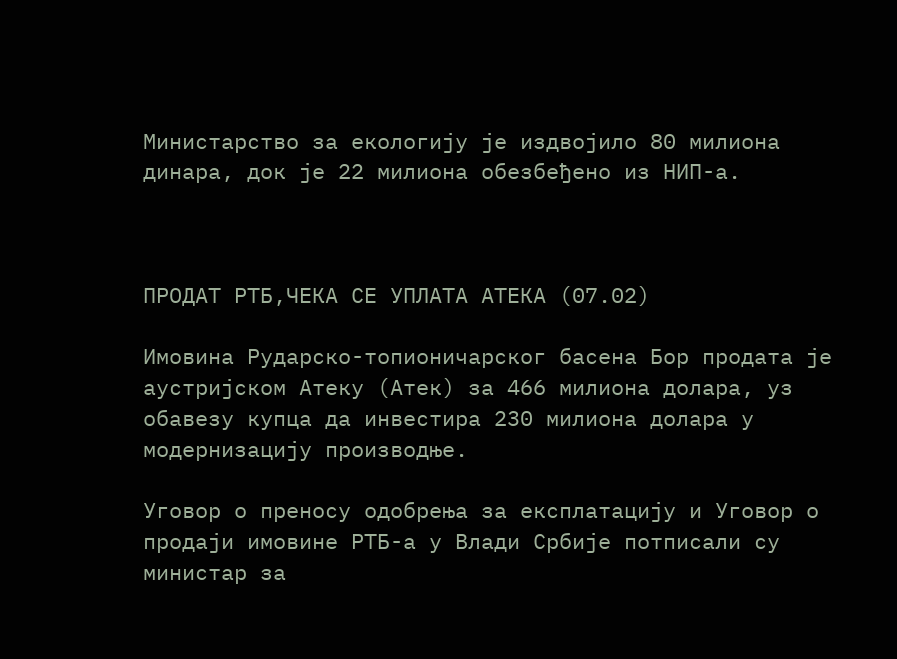Министарство за екологију је издвојило 80 милиона динара, док је 22 милиона обезбеђено из НИП-а.



ПРОДАТ РТБ,ЧЕКА СЕ УПЛАТА АТЕКА (07.02)

Имовина Рударско-топионичарског басена Бор продата је аустријском Атеку (Атек) за 466 милиона долара, уз обавезу купца да инвестира 230 милиона долара у модернизацију производње.

Уговор о преносу одобрења за експлатацију и Уговор о продаји имовине РТБ-а у Влади Србије потписали су министар за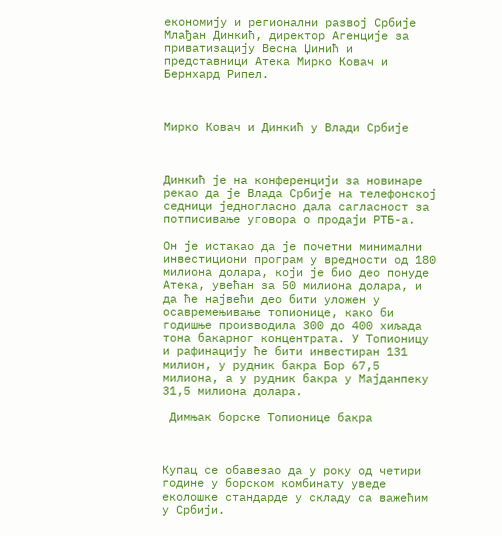економију и регионални развој Србије Млађан Динкић, директор Агенције за приватизацију Весна Џинић и представници Атека Мирко Ковач и Бернхард Рипел.



Мирко Ковач и Динкић у Влади Србије



Динкић је на конференцији за новинаре рекао да је Влада Србије на телефонској седници једногласно дала сагласност за потписивање уговора о продаји РТБ-а.

Он је истакао да је почетни минимални инвестициони програм у вредности од 180 милиона долара, који је био део понуде Атека, увећан за 50 милиона долара, и да ће највећи део бити уложен у осавремењивање топионице, како би годишње производила 300 до 400 хиљада тона бакарног концентрата. У Топионицу и рафинацију ће бити инвестиран 131 милион, у рудник бакра Бор 67,5 милиона, а у рудник бакра у Мајданпеку 31,5 милиона долара.

 Димњак борске Топионице бакра



Купац се обавезао да у року од четири године у борском комбинату уведе еколошке стандарде у складу са важећим у Србији.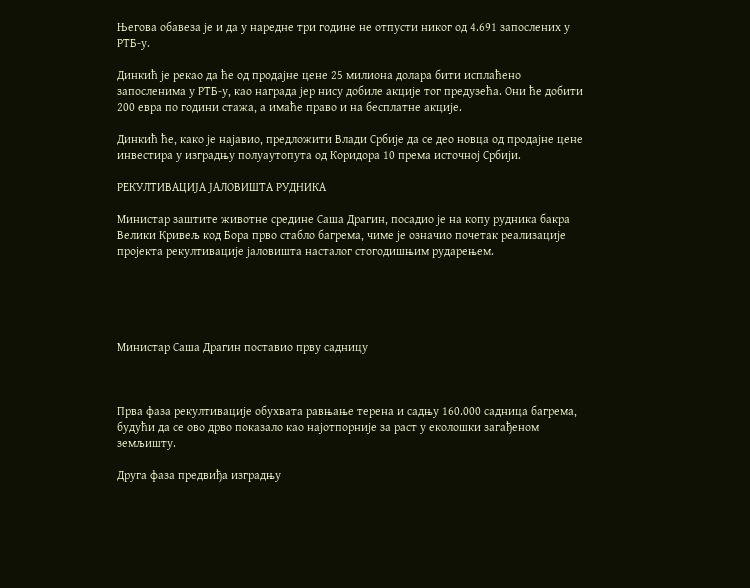Његова обавеза је и да у наредне три године не отпусти никог од 4.691 запослених у РТБ-у.

Динкић је рекао да ће од продајне цене 25 милиона долара бити исплаћено запосленима у РТБ-у, као награда јер нису добиле акције тог предузећа. Они ће добити 200 евра по години стажа, а имаће право и на бесплатне акције.

Динкић ће, како је најавио, предложити Влади Србије да се део новца од продајне цене инвестира у изградњу полуаутопута од Коридора 10 према источној Србији.

РЕКУЛТИВАЦИЈА ЈАЛОВИШТА РУДНИКА

Министар заштите животне средине Саша Драгин, посадио је на копу рудника бакра Велики Кривељ код Бора прво стабло багрема, чиме је означио почетак реализације пројекта рекултивације јаловишта насталог стогодишњим рударењем.





Министар Саша Драгин поставио прву садницу



Прва фаза рекултивације обухвата равњање терена и садњу 160.000 садница багрема, будући да се ово дрво показало као најотпорније за раст у еколошки загађеном земљишту.

Друга фаза предвиђа изградњу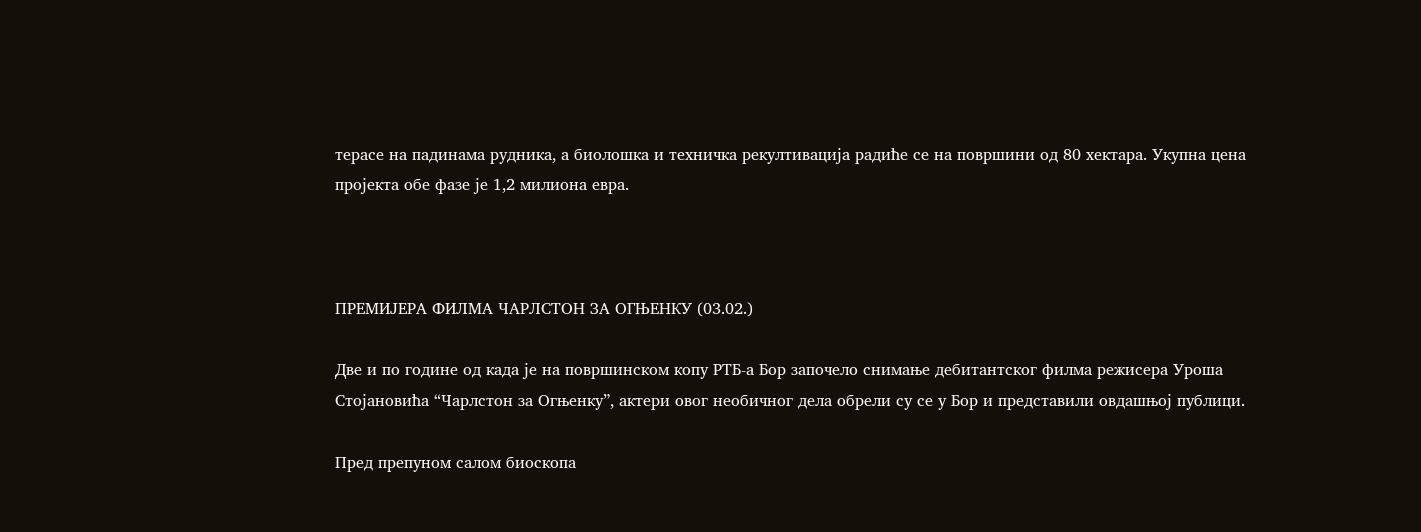терасе на падинама рудника, а биолошка и техничка рекултивација радиће се на површини од 80 хектара. Укупна цена пројекта обе фазе је 1,2 милиона евра.



ПРЕМИЈЕРА ФИЛМА ЧАРЛСТОН ЗА ОГЊЕНКУ (03.02.)

Две и по године од када је на површинском копу РТБ-а Бор започело снимање дебитантског филма режисера Уроша Стојановића “Чарлстон за Огњенку”, актери овог необичног дела обрели су се у Бор и представили овдашњој публици.

Пред препуном салом биоскопа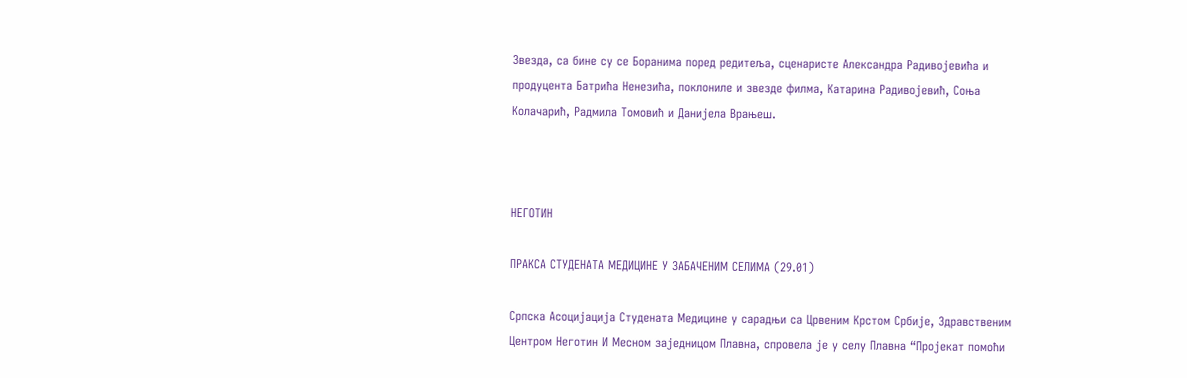Звезда, са бине су се Боранима поред редитеља, сценаристе Александра Радивојевића и продуцента Батрића Ненезића, поклониле и звезде филма, Катарина Радивојевић, Соња Колачарић, Радмила Томовић и Данијела Врањеш.



НЕГОТИН

ПРАКСА СТУДЕНАТА МЕДИЦИНЕ У ЗАБАЧЕНИМ СЕЛИМА (29.01)

Српска Асоцијација Студената Медицине у сарадњи са Црвеним Крстом Србије, Здравственим Центром Неготин И Месном заједницом Плавна, спровела је у селу Плавна “Пројекат помоћи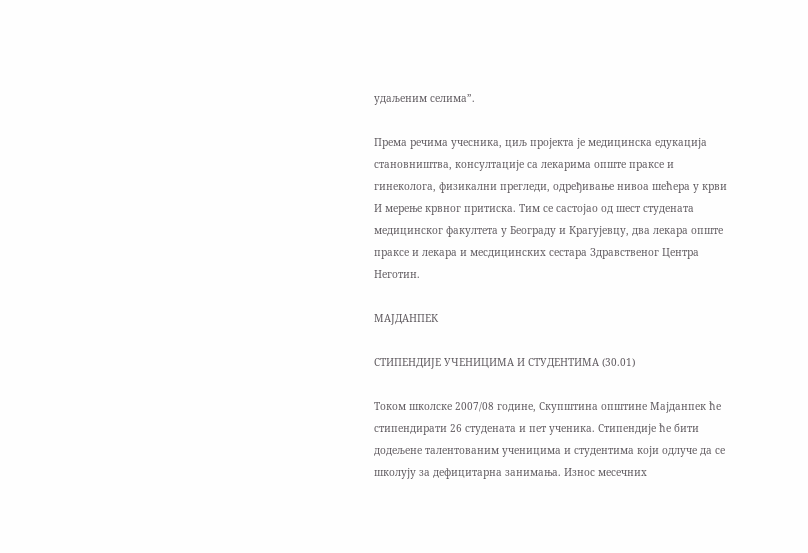удаљеним селима”.

Према речима учесника, циљ пројекта је медицинска едукација становништва, консултације са лекарима опште праксе и гинеколога, физикални прегледи, одређивање нивоа шећера у крви И мерење крвног притиска. Тим се састојао од шест студената медицинског факултета у Београду и Крагујевцу, два лекара опште праксе и лекара и месдицинских сестара Здравственог Центра Неготин.

МАЈДАНПЕК

СТИПЕНДИЈЕ УЧЕНИЦИМА И СТУДЕНТИМА (30.01)

Током школске 2007/08 године, Скупштина општине Мајданпек ће стипендирати 26 студената и пет ученика. Стипендије ће бити додељене талентованим ученицима и студентима који одлуче да се школују за дефицитарна занимања. Износ месечних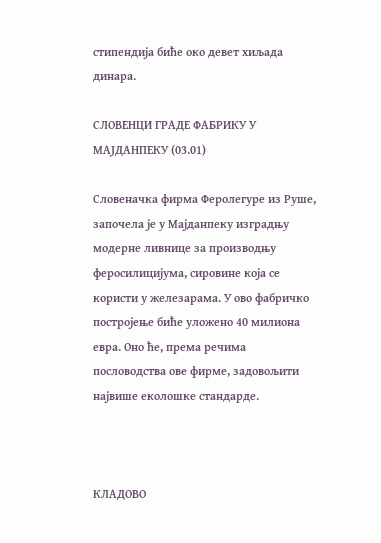стипендија биће око девет хиљада динара.

СЛОВЕНЦИ ГРАДЕ ФАБРИКУ У МАЈДАНПЕКУ (03.01)

Словеначка фирма Феролегуре из Руше, започела је у Мајданпеку изградњу модерне ливнице за производњу феросилицијума, сировине која се користи у железарама. У ово фабричко постројење биће уложено 40 милиона евра. Оно ће, према речима пословодства ове фирме, задовољити  највише еколошке стандарде.



КЛАДОВО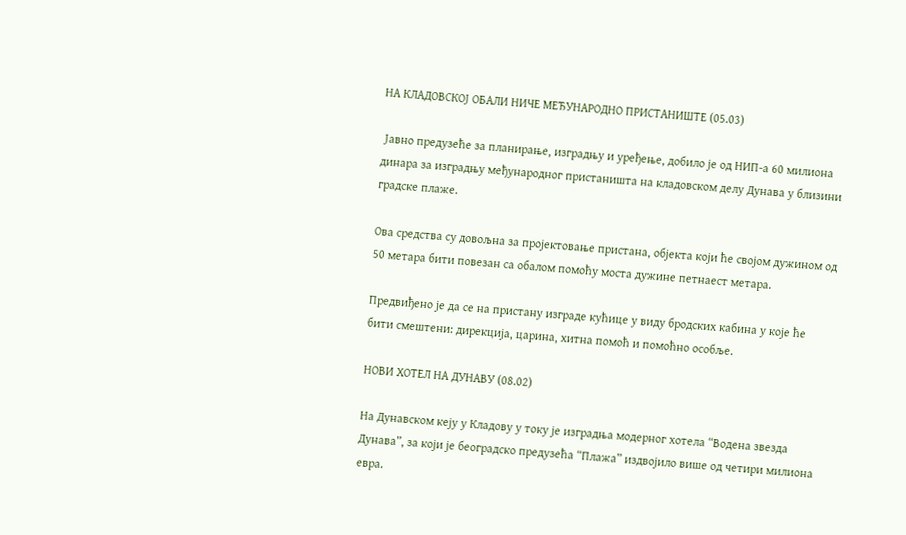НА КЛАДОВСКОЈ ОБАЛИ НИЧЕ МЕЂУНАРОДНО ПРИСТАНИШТЕ (05.03)

 Јавно предузеће за планирање, изградњу и уређење, добило је од НИП-а 60 милиона динара за изградњу међународног пристаништа на кладовском делу Дунава у близини градске плаже.

Ова средства су довољна за пројектовање пристана, објекта који ће својом дужином од 50 метара бити повезан са обалом помоћу моста дужине петнаест метара.

Предвиђено је да се на пристану изграде кућице у виду бродских кабина у које ће бити смештени: дирекција, царина, хитна помоћ и помоћно особље.

НОВИ ХОТЕЛ НА ДУНАВУ (08.02)

На Дунавском кеју у Кладову у току је изградња модерног хотела “Водена звезда Дунава”, за који је београдско предузећа “Плажа” издвојило више од четири милиона евра.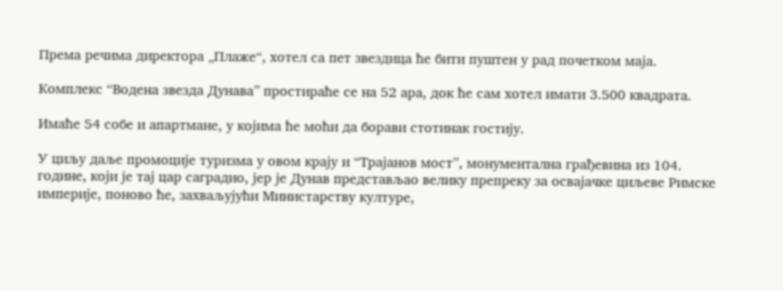Према речима директора „Плаже“, хотел са пет звездица ће бити пуштен у рад почетком маја.

Комплекс “Водена звезда Дунава” простираће се на 52 ара, док ће сам хотел имати 3.500 квадрата.

Имаће 54 собе и апартмане, у којима ће моћи да борави стотинак гостију.

У циљу даље промоције туризма у овом крају и “Трајанов мост”, монументална грађевина из 104. године, који је тај цар саградио, јер је Дунав представљао велику препреку за освајачке циљеве Римске империје, поново ће, захваљујући Министарству културе,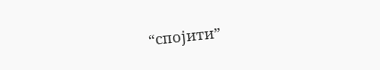“спојити”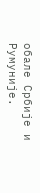обале Србије и Румуније.